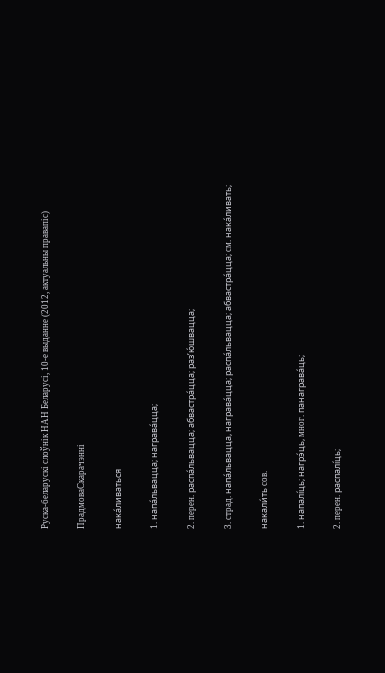Руска-беларускі слоўнік НАН Беларусі, 10-е выданне (2012, актуальны правапіс)

ПрадмоваСкарачэнні

нака́ливаться

1. напа́львацца; награва́цца;

2. перен. распа́львацца; абвастра́цца; раз’ю́швацца;

3. страд. напа́львацца, награва́цца; распа́львацца; абвастра́цца; см. нака́ливать;

накали́ть сов.

1. напалі́ць; нагрэ́ць, мног. панаграва́ць;

2. перен. распалі́ць;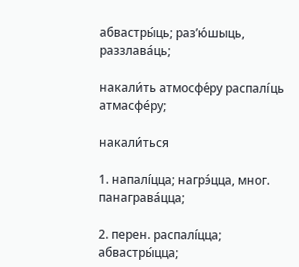абвастры́ць; раз’ю́шыць, раззлава́ць;

накали́ть атмосфе́ру распалі́ць атмасфе́ру;

накали́ться

1. напалі́цца; нагрэ́цца, мног. панаграва́цца;

2. перен. распалі́цца; абвастры́цца;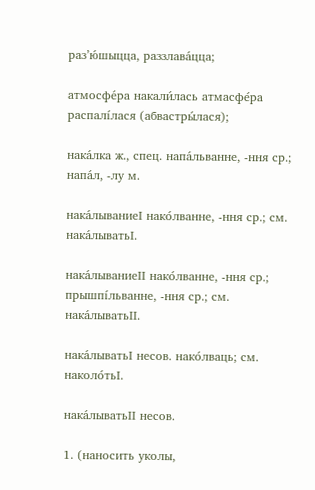раз’ю́шыцца, раззлава́цца;

атмосфе́ра накали́лась атмасфе́ра распалі́лася (абвастры́лася);

нака́лка ж., спец. напа́льванне, -ння ср.; напа́л, -лу м.

нака́лываниеI нако́лванне, -ння ср.; см. нака́лыватьI.

нака́лываниеII нако́лванне, -ння ср.; прышпі́льванне, -ння ср.; см. нака́лыватьII.

нака́лыватьI несов. нако́лваць; см. наколо́тьI.

нака́лыватьII несов.

1. (наносить уколы,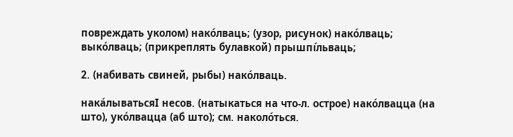повреждать уколом) нако́лваць; (узор, рисунок) нако́лваць; выко́лваць; (прикреплять булавкой) прышпі́льваць;

2. (набивать свиней, рыбы) нако́лваць.

нака́лыватьсяI несов. (натыкаться на что-л. острое) нако́лвацца (на што), уко́лвацца (аб што); см. наколо́ться.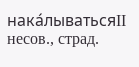нака́лыватьсяII несов., страд.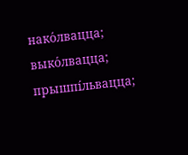нако́лвацца; выко́лвацца; прышпі́львацца;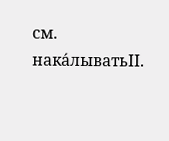см. нака́лыватьII.